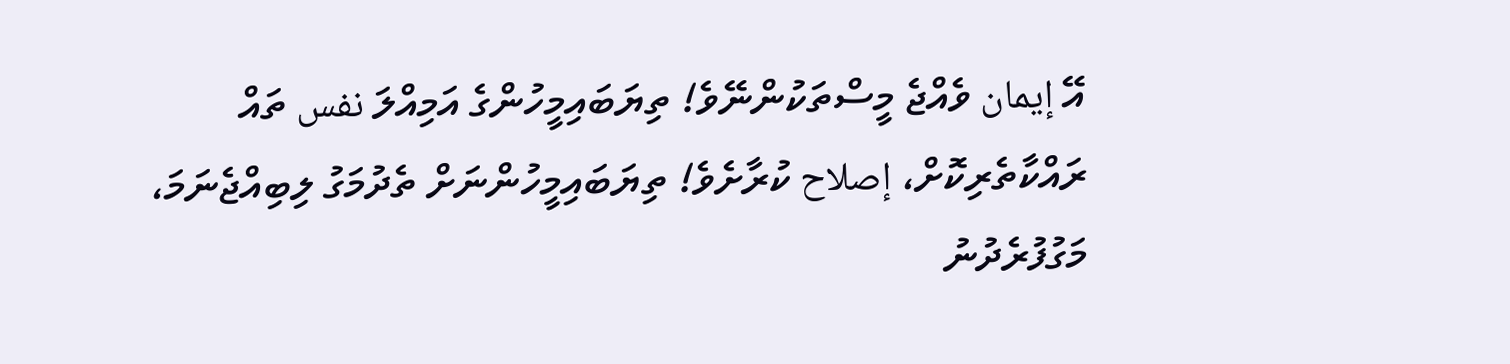އޭ إيمان ވެއްޖެ މީސްތަކުންނޭވެ! ތިޔަބައިމީހުންގެ އަމިއްލަ نفس ތައް ރައްކާތެރިކޮށް، إصلاح ކުރާށެވެ! ތިޔަބައިމީހުންނަށް ތެދުމަގު ލިބިއްޖެނަމަ، މަގުފުރެދުނު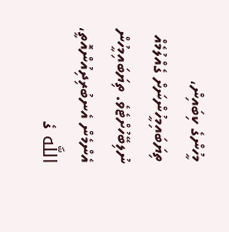މީހުންގެ ކިބައިން، ތިޔަބައިމީހުންނަށް ގެއްލުމެއް ނުލިބޭހުށްޓެވެ. ތިޔަބައިމީހުން އެންމެން އެނބުރިދިއުންއޮތީ، اللَّه ގެ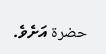حضرة އަށެވެ.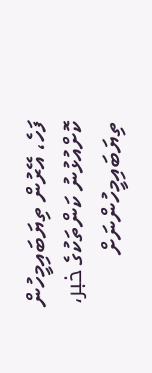ފަހެ، އޭރުން ތިޔަބައިމީހުން ކޮށްއުޅުނު ކަންތަކުގެ خبر، ތިޔަބައިމީހުންނަށް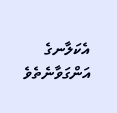އެކަލާނގެ އަންގަވާނެތެވެ